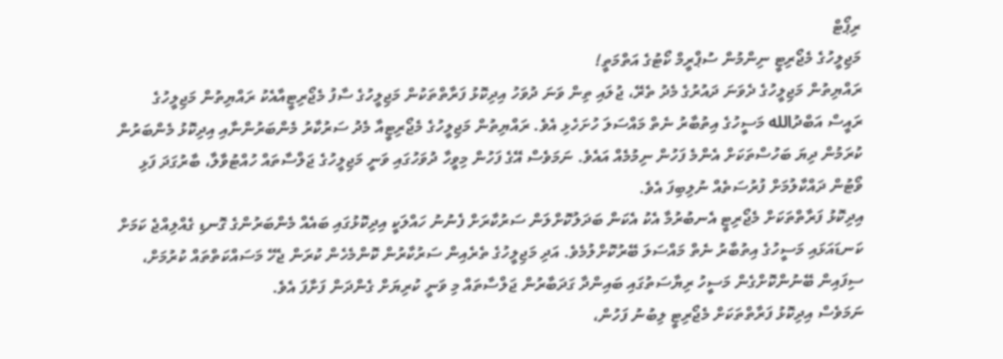ރިޕޯޓް
މަޖިލީހުގެ މެޖޯރިޓީ ނިންމުން ސުޕްރީމް ކޯޓުގެ އަތްމަތީ!
ރައްޔިތުން މަޖިލީހުގެ ދެވަނަ ދައުރުގެ މެދު ތެރޭ، ޖުލައި ތިން ވަނަ ދުވަހު އިދިކޮޅު ފަރާތްތަކުން މަޖިލީހުގެ ސާފު މެޖޯރިޓީއާއެކު ރައްޔިތުން މަޖިލީހުގެ ރައީސް އަބްދުالله މަސީހުގެ އިތުބާރު ނެތް މައްސަލަ ހުށަހެޅި އެވެ. ރައްޔިތުން މަޖިލީހުގެ މެޖޯރިޓީއާ މެދު ސަރުކާރު މެންބަރުންނާއި އިދިކޮޅު މެންބަރުން ކުރަމުން ދިޔަ ބަހުސްތަކަށް އެންމެ ފަހުން ނިމުމެއް އައެވެ. ނަމަވެސް އޭގެ ފަހުން މިވީހާ ދުވަހުގައި ވަނީ މަޖިލީހުގެ ޖަލްސާތައް ހުއްޓުވާލާ، ބާރުގަދަ ފަޅި ވޯޓުން ދައްކާލުމަށް ފުރުސަތެއް ނުލިބިފަ އެވެ.
އިދިކޮޅު ފަރާތްތަކަށް މެޖޯރިޓީ އެނބުރުމާ އެކު އެކަން ބަދަލުކޮށްލަން ސަރުކާރަށް ފެނުނު ހައްލަކީ އިދިކޮޅުގައި ބައެއް މެންބަރުންގެ ގޮނޑި ގެއްލިއްޖެ ކަމަށް ކަނޑައަޅައި މަސީހުގެ އިތުބާރު ނެތް މައްސަލަ ބޭރުކޮށްލުމެވެ. އަދި މަޖިލީހުގެ ތެރެއިން ސަރުކާރުން ކޮންމެހެން ކުރަން ޖެހޭ މަސައްކަތްތައް ކުރުމަށް، ސިފައިން ބޭނުންކޮށްގެން މަސީހު ރިޔާސަތުގައި ބައިންދާ ގަދަބާރުން ޖަލްސާތައް މި ވަނީ ކުރިޔަށް ގެންދަން ފަށާފަ އެވެ.
ނަމަވެސް އިދިކޮޅު ފަރާތްތަކަށް މެޖޯރިޓީ ލިބުނު ފަހުން،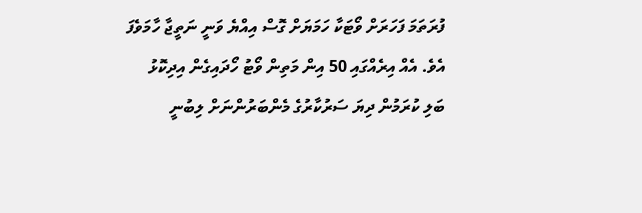ފުރަތަމަ ފަހަރަށް ވޯޓަކާ ހަމަޔަށް ގޮސް އިއްޔެ ވަނީ ނަތީޖާ ހާމަވެފަ އެވެ. އެއް އިރެއްގައި 50 އިން މަތިން ވޯޓު ހޯދައިގެން އިދިކޮޅު ބަލި ކުރަމުން ދިޔަ ސަރުކާރުގެ މެންބަރުންނަށް ލިބުނީ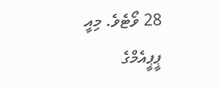28 ވޯޓެވެ. މިއީ ޕީޕީއެމްގެ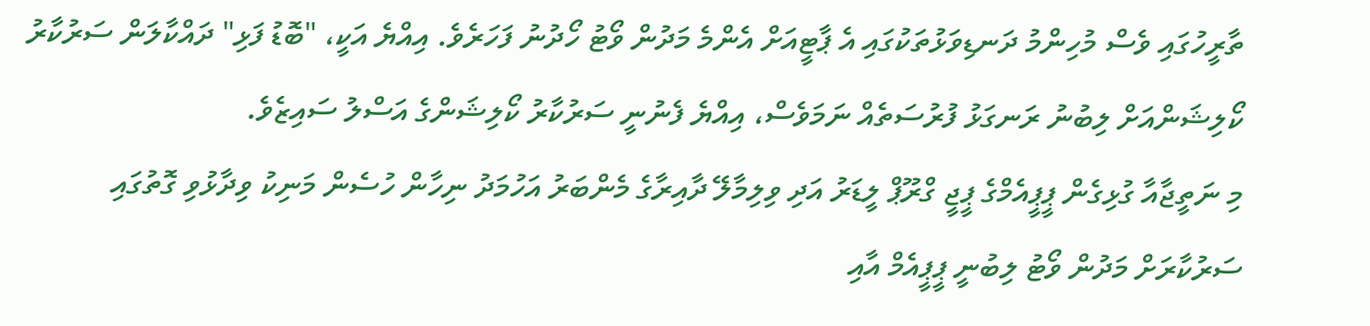ތާރީހުގައި ވެސް މުހިންމު ދަނޑިވަޅުތަކުގައި އެ ޕާޓީއަށް އެންމެ މަދުން ވޯޓު ހޯދުނު ފަހަރެވެ. އިއްޔެ އަކީ، "ބޮޑު ފަޅި" ދައްކާލަން ސަރުކާރު ކޯލިޝަންއަށް ލިބުނު ރަނގަޅު ފުރުސަތެއް ނަމަވެސް، އިއްޔެ ފެނުނީ ސަރުކާރު ކޯލިޝަންގެ އަސްލު ސައިޒެވެ.
މި ނަތީޖާއާ ގުޅިގެން ޕީޕީއެމްގެ ޕީޖީ ގްރޫޕް ލީޑަރު އަދި ވިލިމާލޭ ދާއިރާގެ މެންބަރު އަހުމަދު ނިހާން ހުސެން މަނިކު ވިދާޅުވި ގޮތުގައި ސަރުކާރަށް މަދުން ވޯޓު ލިބުނީ ޕީޕީއެމް އާއި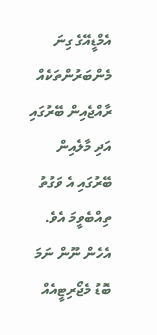އެމްޑީއޭގެ ގިނަ މެންބަރުންތަކެއް ރާއްޖެއިން ބޭރުގައި އަދި މާލެއިން ބޭރުގައި އެ ވަގުތު ތިއްބެވީމަ އެވެ. އެހެން ނޫން ނަމަ ބޮޑު މެޖޯރިޓީއެއް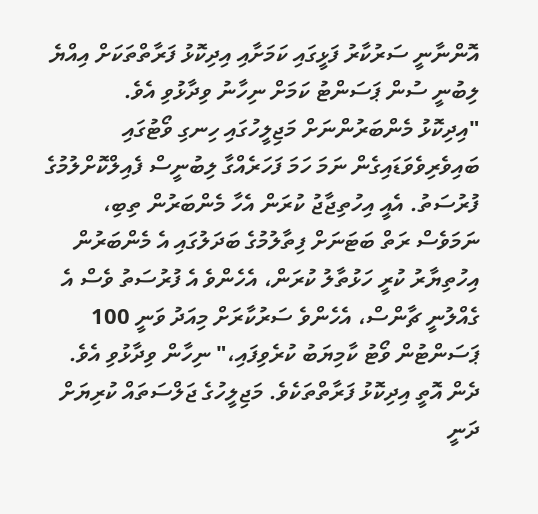އޮންނާނީ ސަރުކާރު ފަޅީގައި ކަމަށާއި އިދިކޮޅު ފަރާތްތަކަށް އިއްޔެ ލިބުނީ ސުން ޕަސަންޓު ކަމަށް ނިހާނު ވިދާޅުވި އެވެ.
"އިދިކޮޅު މެންބަރުންނަށް މަޖިލީހުގައި ހިނގި ވޯޓުގައި ބައިވެރިވެވަޑައިގެން ނަމަ ހަމަ ފަހަރެއްގާ ލިބުނީސް ފެއިލްކޮށްލުމުގެ ފުރުސަތު. އެއީ އިހުތިޖާޖު ކުރަން އެހާ މެންބަރުން ތިބި، ނަމަވެސް ރަތް ބަޓަނަށް ފިތާލުމުގެ ބަދަލުގައި އެ މެންބަރުން އިހުތިޔާރު ކުރީ ހަޅުތާލު ކުރަން، އެހެންވެ އެ ފުރުސަތު ވެސް އެ ގެއްލުނީ ޗާންސް، އެހެންވެ ސަރުކާރަށް މިއަދު ވަނީ 100 ޕަސަންޓުން ވޯޓު ކާމިޔަބު ކުރެވިފައި،" ނިހާން ވިދާޅުވި އެވެ.
ދެން އޮތީ އިދިކޮޅު ފަރާތްތަކެވެ. މަޖިލީހުގެ ޖަލްސަތައް ކުރިޔަށް ދަނީ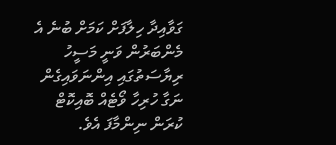ގަވާއިދާ ހިލާފަށް ކަމަށް ބުނެ އެ މެންބަރުން ވަނީ މަސީހު ރިޔާސަތުގައި އިންނަވައިގެން ނަގާ ހުރިހާ ވޯޓެއް ބޮއިކޮޓް ކުރަން ނިންމާފަ އެވެ.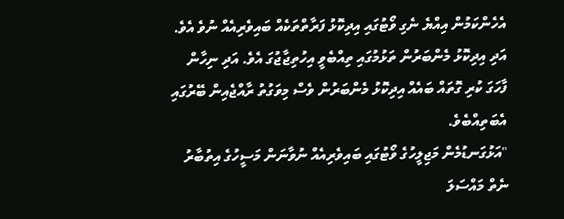އެހެންކަމުން އިއްޔެ ނެގި ވޯޓުގައި އިދިކޮޅު ފަރާތްތަކެއް ބައިވެރިއެއް ނުވެ އެވެ. އަދި އިދިކޮޅު މެންބަރުން ތަޅުމުގައި ތިއްބެވީ އިހުތިޖާޖުގަ އެވެ. އަދި ނިހާން ފާހަގަ ކުރި ގޮތައް ބައެއް އިދިކޮޅު މެންބަރުން ވެސް މިވަގުތު ރާއްޖެއިން ބޭރުގައި އެބަތިއްބެވެ.
"އަޅުގަނޑުމެން މަޖިލީހުގެ ވޯޓުގައި ބައިވެރިއެއް ނުވާނަން މަސީހުގެ އިތުބާރު ނެތް މައްސަލަ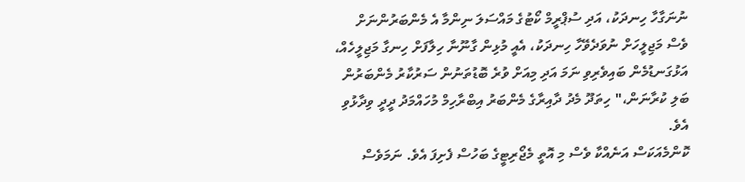ނުނަގާހާ ހިނދަކު، އަދި ސުޕްރީމް ކޯޓުގެ މައްސަލަ ނިންމާ އެ މެންބަރުންނަށް ވެސް މަޖިލީހަށް ނުވަދެވޭހާ ހިނދަކު، އެއީ މުޅިން ގާނޫނާ ހިލާފަށް ހިނގާ މަޖިލީހެއް، އަޅުގަނޑުމެން ބައިވެރިވި ނަމަ އަދި މިއަށް ވުރެ ބޮޑުތަނުން ސަރުކާރު މެންބަރުން ބަލި ކުރާނަން،" ހިތަދޫ މެދު ދާއިރާގެ މެންބަރު އިބްރާހިމް މުހައްމަދު ދީދީ ވިދާޅުވި އެވެ.
ކޮންމެއަކަސް އަނެއްކާ ވެސް މި އޮތީ މެޖޯރިޓީގެ ބަހުސް ފެށިފަ އެވެ. ނަމަވެސް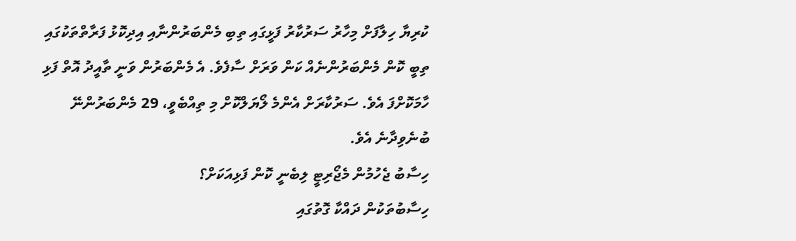ކުރިޔާ ހިލާފަށް މިހާރު ސަރުކާރު ފަޅީގައި ތިބި މެންބަރުންނާއި އިދިކޮޅު ފަރާތްތަކުގައި ތިބީ ކޮން މެންބަރުންނެއް ކަން ވަރަށް ސާފެވެ. އެ މެންބަރުން ވަނީ ތާއީދު އޮތް ފަޅި ހާމަކޮށްފަ އެވެ. ސަރުކާރަށް އެންމެ ލޯޔަލްކޮށް މި ތިއްބެވީ، 29 މެންބަރުންނޭ ބުނެވިދާނެ އެވެ.
ހިސާބު ޖެހުމުން މެޖޯރިޓީ ލިބެނީ ކޮން ފަޅިއަކަށް؟
ހިސާބުތަކުން ދައްކާ ގޮތުގައި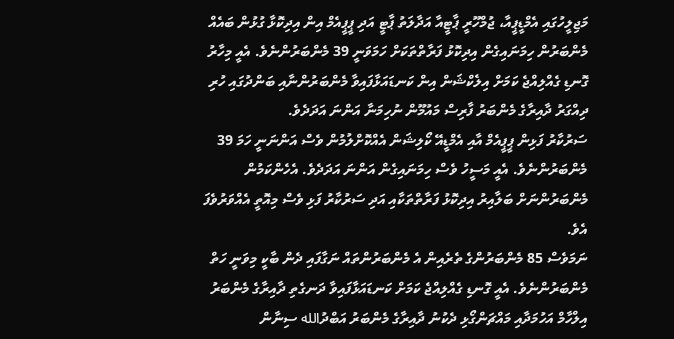މަޖިލީހުގައި އެމްޑީޕީއާ، ޖުމްހޫރީ ޕާޓީއާ އަދާލަތު ޕާޓީ އަދި ޕީޕީއެމް އިން އިދިކޮޅާ ގުޅުން ބައެއް މެންބަރުން ހިމަނައިގެން އިދިކޮޅު ފަރާތްތަކަށް ހަމަވަނީ 39 މެންބަރުންނެވެ. އެއީ މިހާރު ގޮނޑި ގެއްލިއްޖެ ކަމަށް އިލެކްޝަން އިން ކަނޑައަޅާފައިވާ މެންބަރުންނާއި ބަންދުގައި ހުރި ދިއްގަރު ދާއިރާގެ މެންބަރު ފާރިސް މައުމޫން ނުހިމަނާ އަންނަ އަދަދެވެ.
ސަރުކާރު ފަޅިން ޕީޕީއެމް އާއި އެމްޑީއޭ ކޯލިޝަން އެއްކޮށްލުމުން ވެސް އަންނަނީ ހަމަ 39 މެންބަރުންނެވެ. އެއީ މަސީހު ވެސް ހިމަނައިގެން އަންނަ އަދަދެވެ. އެހެންކަމުން މެންބަރުންނަށް ބަލާއިރު އިދިކޮޅު ފަރާތްތަކާއި އަދި ސަރުކާރު ފަޅި ވެސް މިއޮތީ އެއްވަރުވެފަ އެވެ.
ނަމަވެސް 85 މެންބަރުންގެ ތެރެއިން އެ މެންބަރުންތައް ނަގާފައި ދެން ބާކީ މިވަނީ ހަތް މެންބަރުންނެވެ. އެއީ ގޮނޑި ގެއްލިއްޖެ ކަމަށް ކަނޑައަޅާފައިވާ ދަނގެތި ދާއިރާގެ މެންބަރު އިލްހާމް އަހުމަދާއި މައްޗަންގޯޅި ދެކުނު ދާއިރާގެ މެންބަރު އަބްދުالله ސިނާން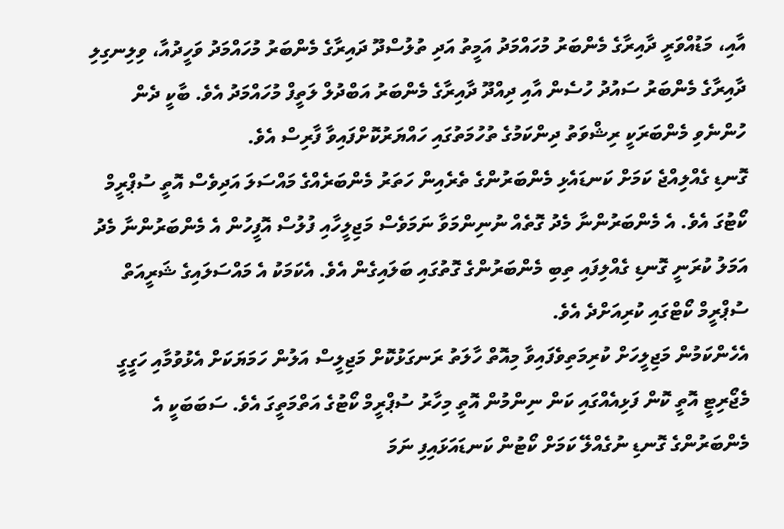އާއި، މަޑުއްވަރީ ދާއިރާގެ މެންބަރު މުހައްމަދު އަމީތު އަދި ތުލުސްދޫ ދައިރާގެ މެންބަރު މުހައްމަދު ވަހީދުއާ، ވިލިނގިލި ދާއިރާގެ މެންބަރު ސައުދު ހުސެން އާއި ދިއްދޫ ދާއިރާގެ މެންބަރު އަބްދުލް ލަތީފް މުހައްމަދު އެވެ. ބާކީ ދެން ހުންނެވި މެންބަރަކީ ރިޝްވަތު ދިންކަމުގެ ތުހުމަތުގައި ހައްޔަރުކޮށްފައިވާ ފާރިސް އެވެ.
ގޮނޑި ގެއްލިއްޖެ ކަމަށް ކަނޑައެޅި މެންބަރުންގެ ތެރެއިން ހަތަރު މެންބަރެއްގެ މައްސަލަ އަދިވެސް އޮތީ ސުޕްރީމް ކޯޓުގަ އެވެ. އެ މެންބަރުންނާ މެދު ގޮތެއް ނުނިންމަވާ ނަމަވެސް މަޖިލީހާއި ފުލުސް އޮފީހުން އެ މެންބަރުންނާ މެދު އަމަލު ކުރަނީ ގޮނޑި ގެއްލިފައި ތިބި މެންބަރުންގެ ގޮތުގައި ބަލައިގެން އެވެ. އެކަމަކު އެ މައްސަލައިގެ ޝަރީއަތް ސުޕްރީމް ކޯޓްގައި ކުރިއަށްދެ އެވެ.
އެހެންކަމުން މަޖިލީހަށް ކުރިމަތިވެފައިވާ މިއޮތް ހާލަތު ރަނގަޅުކޮށް މަޖިލީސް އަލުން ހަމަޔަކަށް އެޅުވުމާއި ހަގީގީ މެޖޯރިޓީ އޮތީ ކޮން ފަޅިއެއްގައި ކަން ނިންމުން އޮތީ މިހާރު ސުޕްރީމް ކޯޓުގެ އަތްމަތީގަ އެވެ. ސަބަބަކީ އެ މެންބަރުންގެ ގޮނޑި ނުގެއްލޭ ކަމަށް ކޯޓުން ކަނޑައަޅައިފި ނަމަ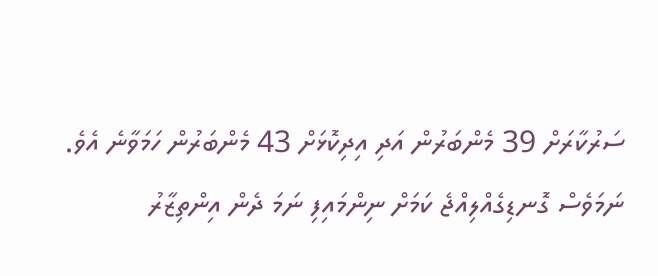ސަރުކާރަށް 39 މެންބަރުން އަދި އިދިކޮޅަށް 43 މެންބަރުން ހަމަވާނެ އެވެ. ނަމަވެސް ގޮނޑިގެއްލިއްޖެ ކަމަށް ނިންމައިފި ނަމަ ދެން އިންތިޒާރު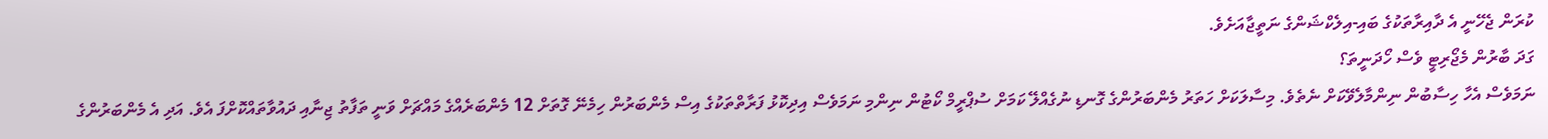ކުރަން ޖެހޭނީ އެ ދާއިރާތަކުގެ ބައި-އިލެކްޝަންގެ ނަތީޖާއަށެވެ.
ގަދަ ބާރުން މެޖޯރިޓީ ވެސް ހޯދަނީތަ؟
ނަމަވެސް އެހާ ހިސާބުން ނިންމާލެވޭކަށް ނެތެވެ. މިސާލަކަށް ހަތަރު މެންބަރުންގެ ގޮނޑި ނުގެއްލޭ ކަމަށް ސުޕްރީމް ކޯޓުން ނިންމި ނަމަވެސް އިދިކޮޅު ފަރާތްތަކުގެ އިސް މެންބަރުން ހިމެނޭ ގޮތަށް 12 މެންބަރެއްގެ މައްޗަށް ވަނީ ތަފާތު ޖިނާއި ދައުވާތައްކޮށްފަ އެވެ. އަދި އެ މެންބަރުންގެ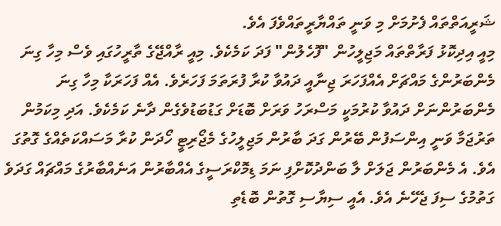ޝަރީއަތްތައް ފެށުމަށް މި ވަނީ ތައްޔާރީތައްވެފަ އެވެ.
މިއީ އިދިކޮޅު ފަރާތްތައް މަޖިލީހުން "ފޮހެލުން" ފަދަ ކަމެކެވެ. މިއީ ރާއްޖޭގެ ތާރީހުގައި ވެސް މިހާ ގިނަ މެންބަރުންގެ މައްޗަށް އެއްފަހަރަ ޖިނާއީ ދައުވާ ކުރާ ފުރަތަމަ ފަހަރެވެ. އެއް ފަހަރަކާ މިހާ ގިނަ މެންބަރުންނަށް ދައުވާ ކުރުމަކީ މަސްރަހު ވަރަށް ބޮޑަށް ގަޑުބަޑުވެގެން ދާނެ ކަމެކެވެ. އަދި މިކަމުން ތަރުޖަމާ ވަނީ އިންސަފުން ބޭރުން ގަދަ ބާރުން މަޖިލީހުގެ މެޖޯރިޓީ ހޯދަން ކުރާ މަސައްކަތެއްގެ ގޮތުގަ އެވެ. އެ މެންބަރުން ޖަލަށް ލާ ބަންދުކޮށްފި ނަމަ ޑިމޮކްރަސީގެ އެއްބާރުން އަނެއްބާރުގެ މައްޗައް ގަދަވެ ގަތުމުގެ ސިފަ ޖެހޭނެ އެވެ. އެއީ ސިޔާސި ގޮތުން ބޮޑެތި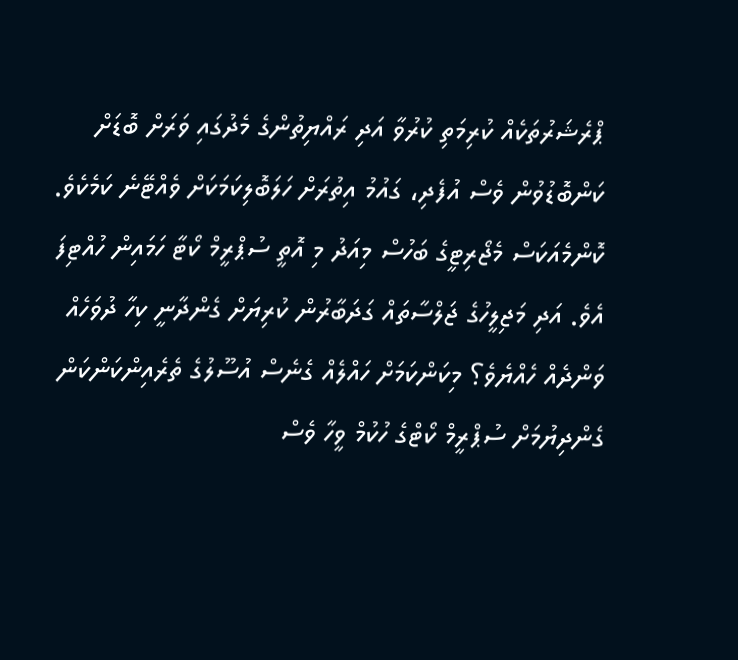ޕްރެޝަރުތަކެއް ކުރިމަތި ކުރުވާ އަދި ރައްޔިތުންގެ މެދުގައި ވަރަށް ބޮޑަށް ކަންބޮޑުވުން ވެސް އުފެދި، ގައުމު އިތުރަށް ހަލަބޮލިކަމަކަށް ވެއްޓޭނެ ކަމެކެވެ.
ކޮންމެއަކަސް މެޖޯރިޓީގެ ބަހުސް މިއަދު މި އޮތީ ސުޕްރީމް ކޯޓާ ހަމައިން ހުއްޓިފަ އެވެ. އަދި މަޖިލީހުގެ ޖަލްސާތައް ގަދަބާރުން ކުރިޔަށް ގެންދާނީ ކިހާ ދުވަހެއް ވަންދެއް ހެއްޔެވެ؟ މިކަންކަމަށް ހައްލެއް ގެނެސް އުސޫލުގެ ތެރެއިންކަންކަން ގެންދިޔުމަށް ސުޕްރީމް ކޯޓްގެ ހުކުމް ވީހާ ވެސް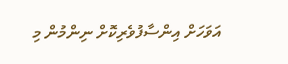އަވަހަށް އިންސާފުވެރިކޮށް ނިންމުން މި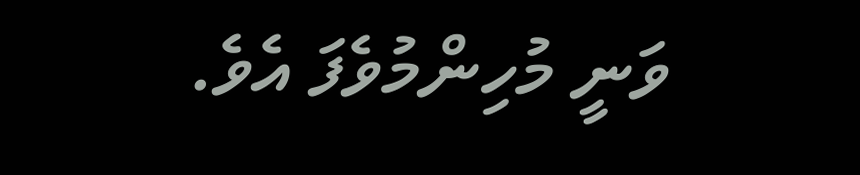ވަނީ މުހިންމުވެފަ އެވެ.